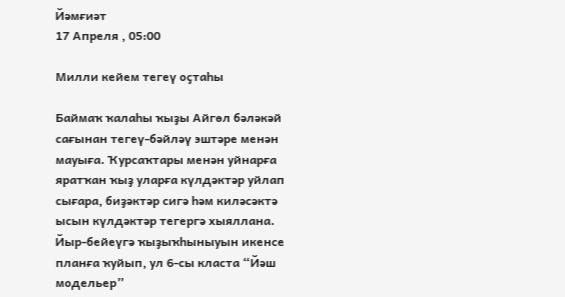Йәмғиәт
17 Апреля , 05:00

Милли кейем тегеү оҫтаһы

Баймаҡ ҡалаһы ҡыҙы Айгөл бәләкәй сағынан тегеү-бәйләү эштәре менән мауыға. Ҡурсаҡтары менән уйнарға яратҡан ҡыҙ уларға күлдәктәр уйлап сығара, биҙәктәр сигә һәм киләсәктә ысын күлдәктәр тегергә хыяллана. Йыр-бейеүгә ҡыҙыҡһыныуын икенсе планға ҡуйып, ул 6-сы класта “Йәш модельер”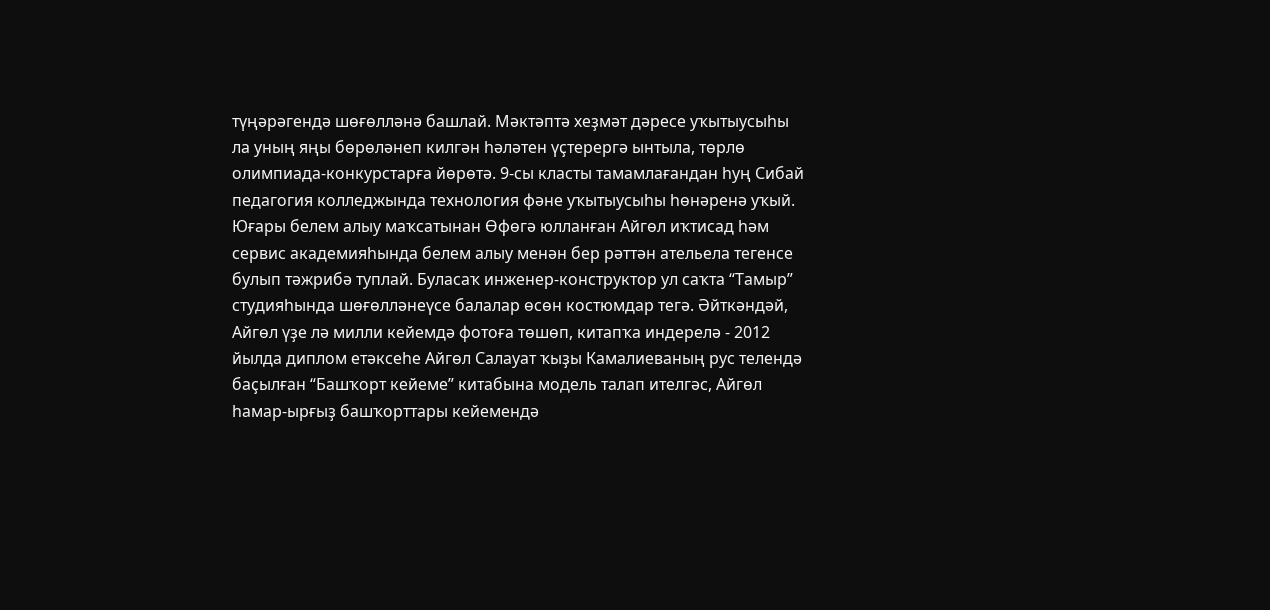түңәрәгендә шөғөлләнә башлай. Мәктәптә хеҙмәт дәресе уҡытыусыһы ла уның яңы бөрөләнеп килгән һәләтен үҫтерергә ынтыла, төрлө олимпиада-конкурстарға йөрөтә. 9-сы класты тамамлағандан һуң Сибай педагогия колледжында технология фәне уҡытыусыһы һөнәренә уҡый. Юғары белем алыу маҡсатынан Өфөгә юлланған Айгөл иҡтисад һәм сервис академияһында белем алыу менән бер рәттән ательела тегенсе булып тәжрибә туплай. Буласаҡ инженер-конструктор ул саҡта “Тамыр” студияһында шөғөлләнеүсе балалар өсөн костюмдар тегә. Әйткәндәй, Айгөл үҙе лә милли кейемдә фотоға төшөп, китапҡа индерелә - 2012 йылда диплом етәксеһе Айгөл Салауат ҡыҙы Камалиеваның рус телендә баҫылған “Башҡорт кейеме” китабына модель талап ителгәс, Айгөл һамар-ырғыҙ башҡорттары кейемендә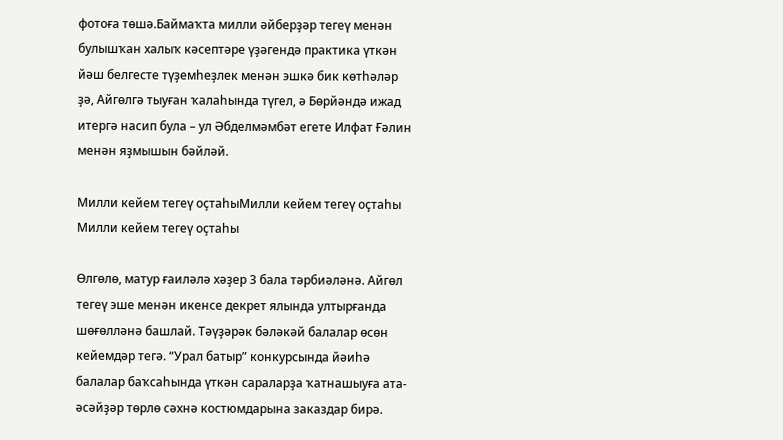фотоға төшә.Баймаҡта милли әйберҙәр тегеү менән булышҡан халыҡ кәсептәре үҙәгендә практика үткән йәш белгесте түҙемһеҙлек менән эшкә бик көтһәләр ҙә, Айгөлгә тыуған ҡалаһында түгел, ә Бөрйәндә ижад итергә насип була – ул Әбделмәмбәт егете Илфат Ғәлин менән яҙмышын бәйләй.

Милли кейем тегеү оҫтаһыМилли кейем тегеү оҫтаһы
Милли кейем тегеү оҫтаһы

Өлгөлө, матур ғаиләлә хәҙер 3 бала тәрбиәләнә. Айгөл тегеү эше менән икенсе декрет ялында ултырғанда шөғөлләнә башлай. Тәүҙәрәк бәләкәй балалар өсөн кейемдәр тегә. “Урал батыр” конкурсында йәиһә балалар баҡсаһында үткән сараларҙа ҡатнашыуға ата-әсәйҙәр төрлө сәхнә костюмдарына заказдар бирә.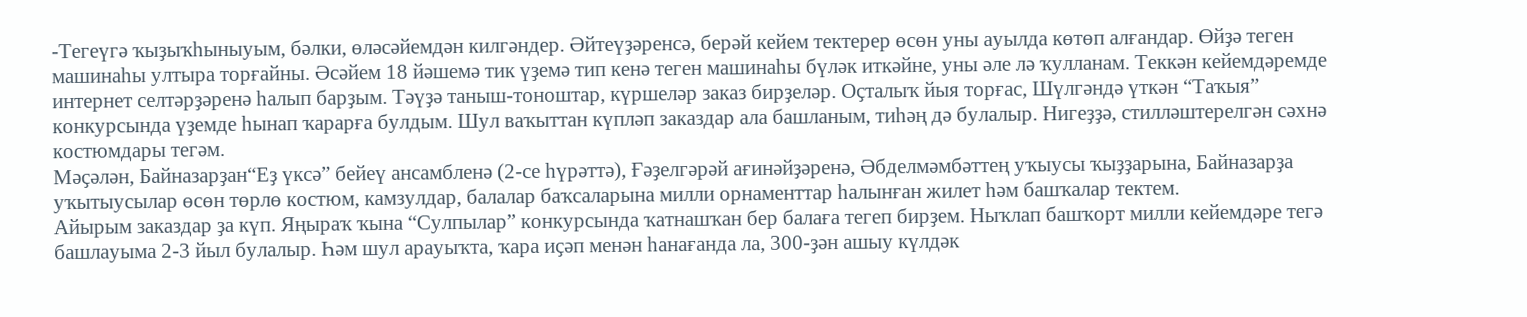-Тегеүгә ҡыҙыҡһыныуым, бәлки, өләсәйемдән килгәндер. Әйтеүҙәренсә, берәй кейем тектерер өсөн уны ауылда көтөп алғандар. Өйҙә теген машинаһы ултыра торғайны. Әсәйем 18 йәшемә тик үҙемә тип кенә теген машинаһы бүләк иткәйне, уны әле лә ҡулланам. Теккән кейемдәремде интернет селтәрҙәренә һалып барҙым. Тәүҙә таныш-тоноштар, күршеләр заказ бирҙеләр. Оҫталыҡ йыя торғас, Шүлгәндә үткән “Таҡыя” конкурсында үҙемде һынап ҡарарға булдым. Шул ваҡыттан күпләп заказдар ала башланым, тиһәң дә булалыр. Нигеҙҙә, стилләштерелгән сәхнә костюмдары тегәм.
Мәҫәлән, Байназарҙан“Еҙ үксә” бейеү ансамбленә (2-се һүрәттә), Ғәҙелгәрәй ағинәйҙәренә, Әбделмәмбәттең уҡыусы ҡыҙҙарына, Байназарҙа уҡытыусылар өсөн төрлө костюм, камзулдар, балалар баҡсаларына милли орнаменттар һалынған жилет һәм башҡалар тектем.
Айырым заказдар ҙа күп. Яңыраҡ ҡына “Сулпылар” конкурсында ҡатнашҡан бер балаға тегеп бирҙем. Ныҡлап башҡорт милли кейемдәре тегә башлауыма 2-3 йыл булалыр. Һәм шул арауыҡта, ҡара иҫәп менән һанағанда ла, 300-ҙән ашыу күлдәк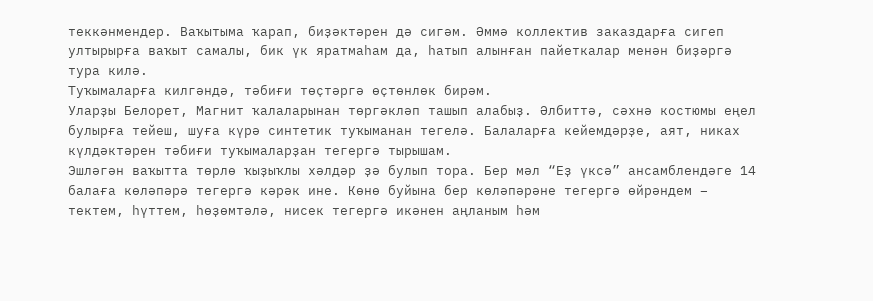теккәнмендер. Ваҡытыма ҡарап, биҙәктәрен дә сигәм. Әммә коллектив заказдарға сигеп ултырырға ваҡыт самалы, бик үк яратмаһам да, һатып алынған пайеткалар менән биҙәргә тура килә.
Туҡымаларға килгәндә, тәбиғи төҫтәргә өҫтөнлөк бирәм.
Уларҙы Белорет, Магнит ҡалаларынан төргәкләп ташып алабыҙ. Әлбиттә, сәхнә костюмы еңел булырға тейеш, шуға күрә синтетик туҡыманан тегелә. Балаларға кейемдәрҙе, аят, никах күлдәктәрен тәбиғи туҡымаларҙан тегергә тырышам.
Эшләгән ваҡытта төрлө ҡыҙыҡлы хәлдәр ҙә булып тора. Бер мәл “Еҙ үксә” ансамблендәге 14 балаға көләпәрә тегергә кәрәк ине. Көнө буйына бер көләпәрәне тегергә өйрәндем – тектем, һүттем, һөҙөмтәлә, нисек тегергә икәнен аңланым һәм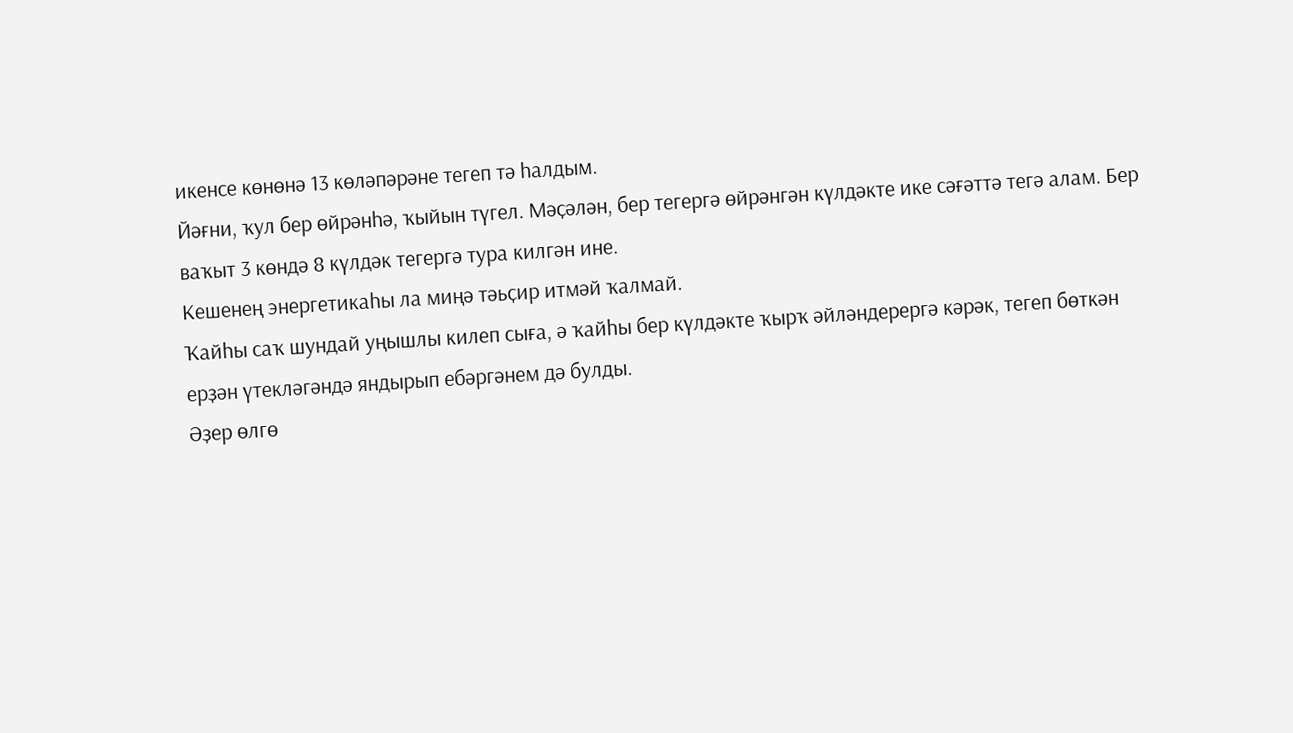икенсе көнөнә 13 көләпәрәне тегеп тә һалдым.
Йәғни, ҡул бер өйрәнһә, ҡыйын түгел. Мәҫәлән, бер тегергә өйрәнгән күлдәкте ике сәғәттә тегә алам. Бер ваҡыт 3 көндә 8 күлдәк тегергә тура килгән ине.
Кешенең энергетикаһы ла миңә тәьҫир итмәй ҡалмай.
Ҡайһы саҡ шундай уңышлы килеп сыға, ә ҡайһы бер күлдәкте ҡырҡ әйләндерергә кәрәк, тегеп бөткән ерҙән үтекләгәндә яндырып ебәргәнем дә булды.
Әҙер өлгө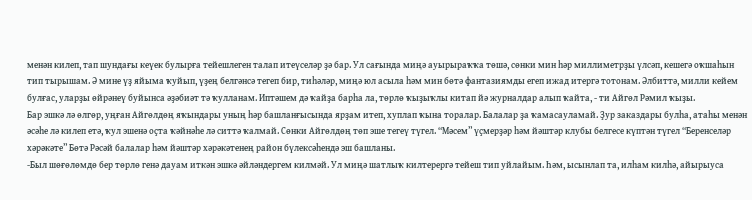менән килеп, тап шундағы кеүек булырға тейешлеген талап итеүселәр ҙә бар. Ул сағында миңә ауырыраҡҡа төшә, сөнки мин һәр миллиметрҙы үлсәп, кешегә оҡшаһын тип тырышам. Ә мине үҙ яйыма ҡуйып, үҙең белгәнсә тегеп бир, тиһәләр, миңә юл асыла һәм мин бөтә фантазиямды егеп ижад итергә тотонам. Әлбиттә, милли кейем булғас, уларҙы өйрәнеү буйынса әҙәбиәт тә ҡулланам. Иптәшем дә ҡайҙа барһа ла, төрлө ҡыҙыҡлы китап йә журналдар алып ҡайта, - ти Айгөл Рәмил ҡыҙы.
Бар эшкә лә өлгөр, уңған Айгөлдөң яҡындары уның һәр башланғысында ярҙам итеп, хуплап ҡына торалар. Балалар ҙа ҡамасауламай. Ҙур заказдары булһа, атаһы менән әсәһе лә килеп етә, ҡул эшенә оҫта ҡәйнәһе лә ситтә ҡалмай. Сөнки Айгөлдөң төп эше тегеү түгел. “Мәсем” үҫмерҙәр һәм йәштәр клубы белгесе күптән түгел “Беренселәр хәрәкәте” Бөтә Рәсәй балалар һәм йәштәр хәрәкәтенең район бүлексәһендә эш башланы.
-Был шөғөлөмдө бер төрлө генә дауам иткән эшкә әйләндергем килмәй. Ул миңә шатлыҡ килтерергә тейеш тип уйлайым. Һәм, ысынлап та, илһам килһә, айырыуса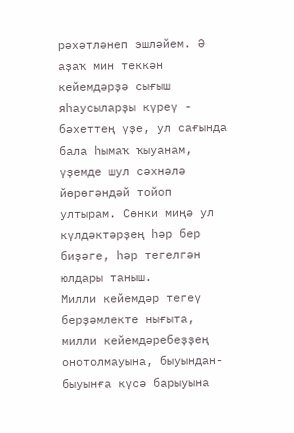рәхәтләнеп эшләйем. Ә аҙаҡ мин теккән кейемдәрҙә сығыш яһаусыларҙы күреү - бәхеттең үҙе, ул сағында бала һымаҡ ҡыуанам, үҙемде шул сәхнәлә йөрөгәндәй тойоп ултырам. Сөнки миңә ул күлдәктәрҙең һәр бер биҙәге, һәр тегелгән юлдары таныш.
Милли кейемдәр тегеү берҙәмлекте нығыта, милли кейемдәребеҙҙең онотолмауына, быуындан-быуынға күсә барыуына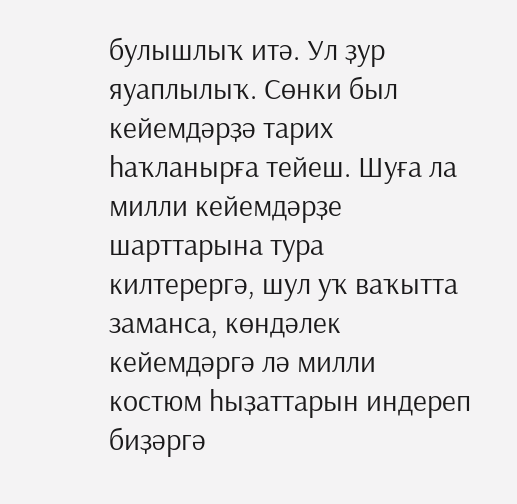булышлыҡ итә. Ул ҙур яуаплылыҡ. Сөнки был кейемдәрҙә тарих һаҡланырға тейеш. Шуға ла милли кейемдәрҙе шарттарына тура килтерергә, шул уҡ ваҡытта заманса, көндәлек кейемдәргә лә милли костюм һыҙаттарын индереп биҙәргә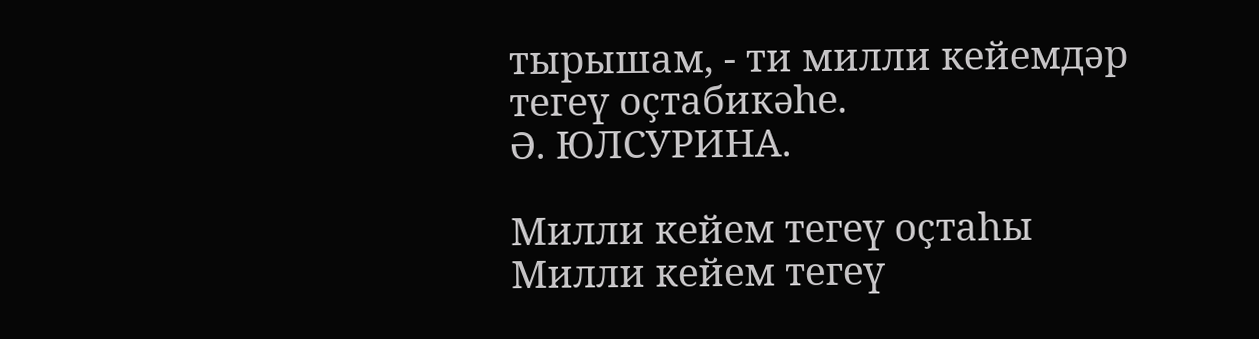тырышам, - ти милли кейемдәр тегеү оҫтабикәһе.
Ә. ЮЛСУРИНА.

Милли кейем тегеү оҫтаһы
Милли кейем тегеү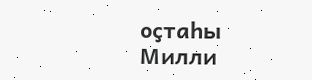оҫтаһы
Милли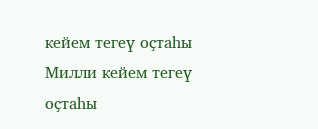кейем тегеү оҫтаһы
Милли кейем тегеү оҫтаһы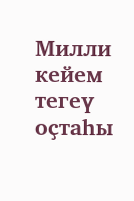Милли кейем тегеү оҫтаһы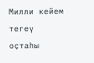Милли кейем тегеү оҫтаһы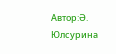Автор:Ә. Юлсурина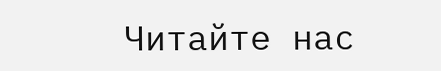Читайте нас